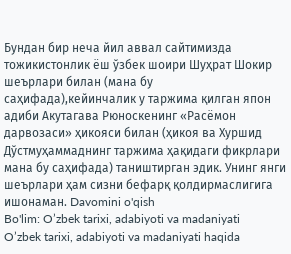Бундан бир неча йил аввал сайтимизда тожикистонлик ёш ўзбек шоири Шуҳрат Шокир шеърлари билан (мана бу саҳифада),кейинчалик у таржима қилган япон адиби Акутагава Рюноскенинг «Расёмон дарвозаси» ҳикояси билан (ҳикоя ва Хуршид Дўстмуҳаммаднинг таржима ҳақидаги фикрлари мана бу саҳифада) таништирган эдик. Унинг янги шеърлари ҳам сизни бефарқ қолдирмаслигига ишонаман. Davomini o'qish
Bo'lim: O’zbek tarixi, adabiyoti va madaniyati
O’zbek tarixi, adabiyoti va madaniyati haqida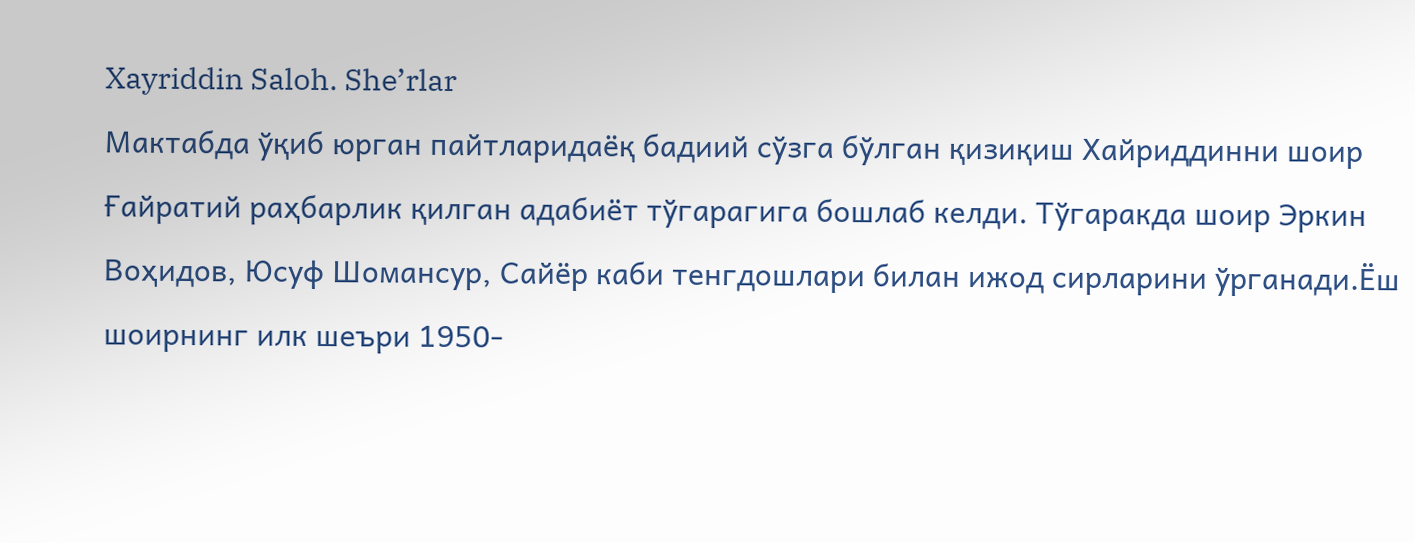Xayriddin Saloh. She’rlar
Мактабда ўқиб юрган пайтларидаёқ бадиий сўзга бўлган қизиқиш Хайриддинни шоир Ғайратий раҳбарлик қилган адабиёт тўгарагига бошлаб келди. Тўгаракда шоир Эркин Воҳидов, Юсуф Шомансур, Сайёр каби тенгдошлари билан ижод сирларини ўрганади.Ёш шоирнинг илк шеъри 1950-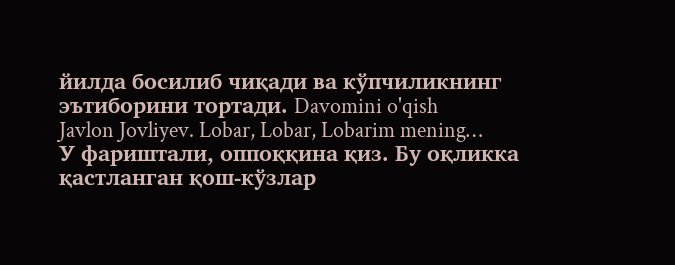йилда босилиб чиқади ва кўпчиликнинг эътиборини тортади. Davomini o'qish
Javlon Jovliyev. Lobar, Lobar, Lobarim mening…
У фариштали, оппоққина қиз. Бу оқликка қастланган қош-кўзлар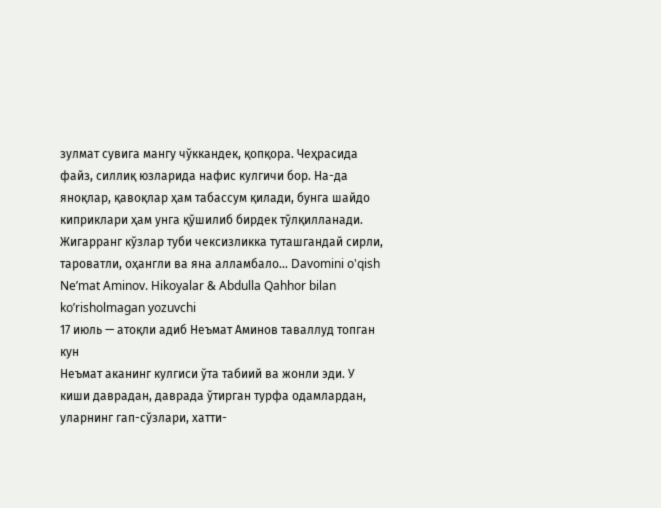зулмат сувига мангу чўккандек, қопқора. Чеҳрасида файз, силлиқ юзларида нафис кулгичи бор. На-да яноқлар, қавоқлар ҳам табассум қилади, бунга шайдо киприклари ҳам унга қўшилиб бирдек тўлқилланади. Жигарранг кўзлар туби чексизликка туташгандай сирли, тароватли, оҳангли ва яна алламбало… Davomini o'qish
Ne’mat Aminov. Hikoyalar & Abdulla Qahhor bilan ko’risholmagan yozuvchi
17 июль — атоқли адиб Неъмат Аминов таваллуд топган кун
Неъмат аканинг кулгиси ўта табиий ва жонли эди. У киши даврадан, даврада ўтирган турфа одамлардан, уларнинг гап-сўзлари, хатти-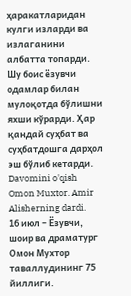ҳаракатларидан кулги изларди ва излаганини албатта топарди. Шу боис ёзувчи одамлар билан мулоқотда бўлишни яхши кўрарди. Ҳар қандай суҳбат ва суҳбатдошга дарҳол эш бўлиб кетарди. Davomini o'qish
Omon Muxtor. Amir Alisherning dardi.
16 июл – Ёзувчи, шоир ва драматург Омон Мухтор таваллудининг 75 йиллиги.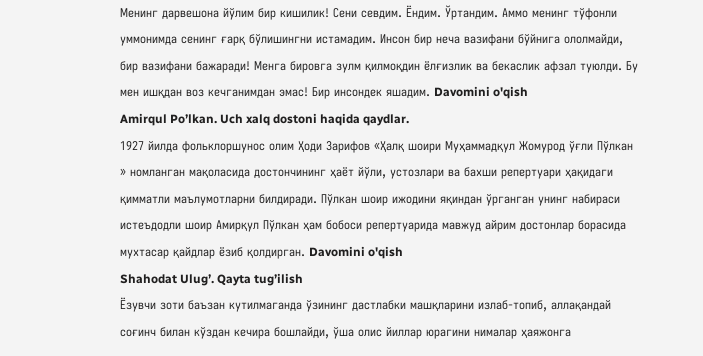Менинг дарвешона йўлим бир кишилик! Сени севдим. Ёндим. Ўртандим. Аммо менинг тўфонли уммонимда сенинг ғарқ бўлишингни истамадим. Инсон бир неча вазифани бўйнига ололмайди, бир вазифани бажаради! Менга бировга зулм қилмоқдин ёлғизлик ва бекаслик афзал туюлди. Бу мен ишқдан воз кечганимдан эмас! Бир инсондек яшадим. Davomini o'qish
Amirqul Po’lkan. Uch xalq dostoni haqida qaydlar.
1927 йилда фольклоршунос олим Ҳоди Зарифов «Ҳалқ шоири Муҳаммадқул Жомурод ўғли Пўлкан » номланган мақоласида достончининг ҳаёт йўли, устозлари ва бахши репертуари ҳақидаги қимматли маълумотларни билдиради. Пўлкан шоир ижодини яқиндан ўрганган унинг набираси истеъдодли шоир Амирқул Пўлкан ҳам бобоси репертуарида мавжуд айрим достонлар борасида мухтасар қайдлар ёзиб қолдирган. Davomini o'qish
Shahodat Ulug’. Qayta tug’ilish
Ёзувчи зоти баъзан кутилмаганда ўзининг дастлабки машқларини излаб-топиб, аллақандай соғинч билан кўздан кечира бошлайди, ўша олис йиллар юрагини нималар ҳаяжонга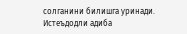солганини билишга уринади. Истеъдодли адиба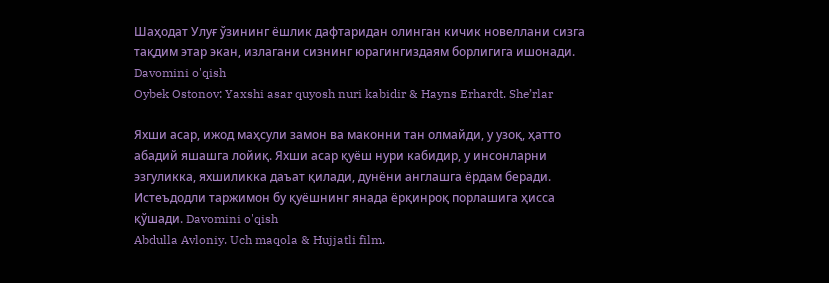Шаҳодат Улуғ ўзининг ёшлик дафтаридан олинган кичик новеллани сизга тақдим этар экан, излагани сизнинг юрагингиздаям борлигига ишонади. Davomini o'qish
Oybek Ostonov: Yaxshi asar quyosh nuri kabidir & Hayns Erhardt. She’rlar

Яхши асар, ижод маҳсули замон ва маконни тан олмайди, у узоқ, ҳатто абадий яшашга лойиқ. Яхши асар қуёш нури кабидир, у инсонларни эзгуликка, яхшиликка даъат қилади, дунёни англашга ёрдам беради. Истеъдодли таржимон бу қуёшнинг янада ёрқинроқ порлашига ҳисса қўшади. Davomini o'qish
Abdulla Avloniy. Uch maqola & Hujjatli film.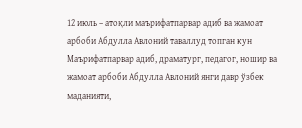12 июль – атоқли маърифатпарвар адиб ва жамоат арбоби Абдулла Авлоний таваллуд топган кун
Маърифатпарвар адиб, драматург, педагог, ношир ва жамоат арбоби Абдулла Авлоний янги давр ўзбек маданияти,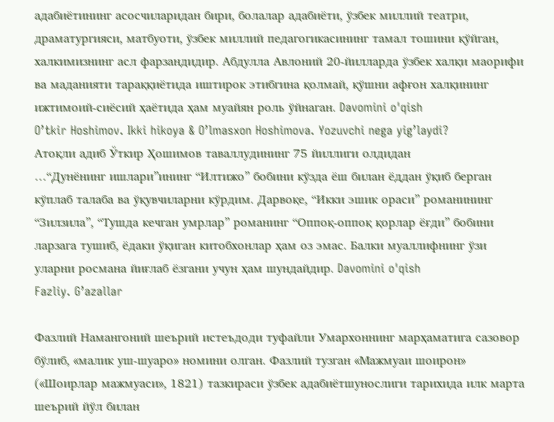адабиётининг асосчиларидан бири, болалар адабиёти, ўзбек миллий театри, драматургияси, матбуоти, ўзбек миллий педагогикасининг тамал тошини қўйган, xалкимизнинг асл фарзандидир. Абдулла Авлоний 20-йилларда ўзбек халқи маорифи ва маданияти тараққиётида иштирок этибгина қолмай, қўшни афғон халқининг ижтимоий-сиёсий ҳаётида ҳам муайян роль ўйнаган. Davomini o'qish
O’tkir Hoshimov. Ikki hikoya & O’lmasxon Hoshimova. Yozuvchi nega yig’laydi?
Атоқли адиб Ўткир Ҳошимов таваллудининг 75 йиллиги олдидан
…“Дунёнинг ишлари”ининг “Илтижо” бобини кўзда ёш билан ёддан ўқиб берган кўплаб талаба ва ўқувчиларни кўрдим. Дарвоқе, “Икки эшик ораси” романининг “Зилзила”, “Тушда кечган умрлар” романинг “Оппоқ-оппоқ қорлар ёғди” бобини ларзага тушиб, ёдаки ўқиган китобхонлар ҳам оз эмас. Балки муаллифнинг ўзи уларни росмана йиғлаб ёзгани учун ҳам шундайдир. Davomini o'qish
Fazliy. G’azallar

Фазлий Намангоний шеърий истеъдоди туфайли Умархоннинг марҳаматига сазовор бўлиб, «малик уш-шуаро» номини олган. Фазлий тузган «Мажмуаи шоирон» («Шоирлар мажмуаси», 1821) тазкираси ўзбек адабиётшунослиги тарихида илк марта шеърий йўл билан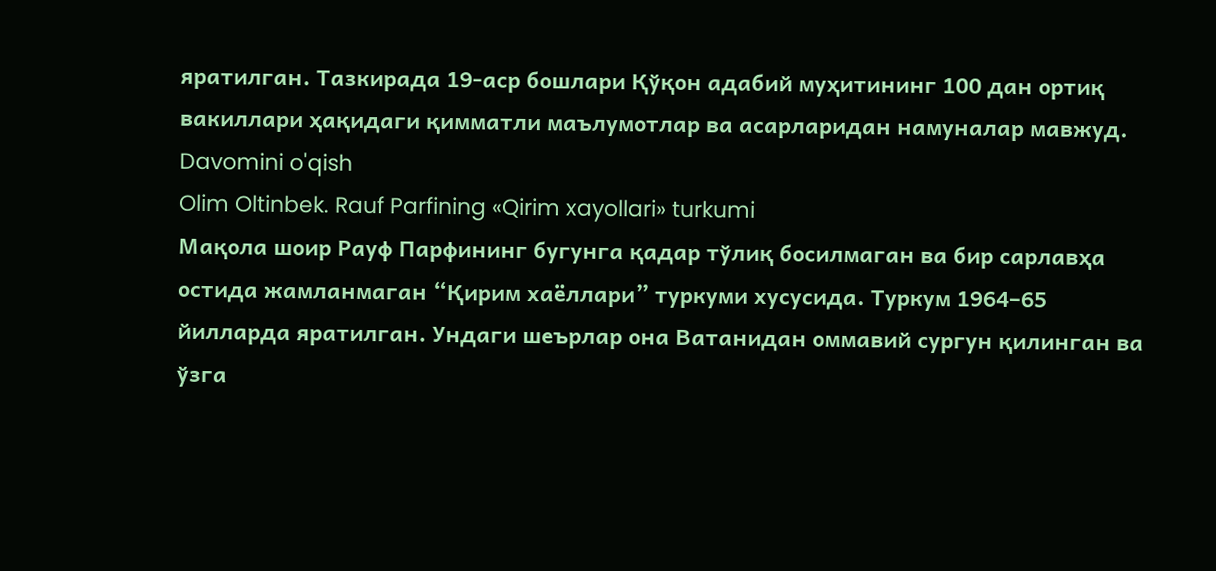яратилган. Тазкирада 19-аср бошлари Қўқон адабий муҳитининг 100 дан ортиқ вакиллари ҳақидаги қимматли маълумотлар ва асарларидан намуналар мавжуд. Davomini o'qish
Olim Oltinbek. Rauf Parfining «Qirim xayollari» turkumi
Мақола шоир Рауф Парфининг бугунга қадар тўлиқ босилмаган ва бир сарлавҳа остида жамланмаган “Қирим хаёллари” туркуми хусусида. Туркум 1964–65 йилларда яратилган. Ундаги шеърлар она Ватанидан оммавий сургун қилинган ва ўзга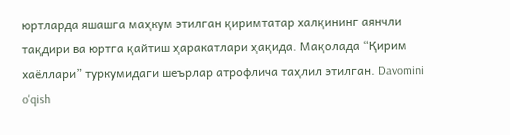юртларда яшашга маҳкум этилган қиримтатар халқининг аянчли тақдири ва юртга қайтиш ҳаракатлари ҳақида. Мақолада “Қирим хаёллари” туркумидаги шеърлар атрофлича таҳлил этилган. Davomini o'qish